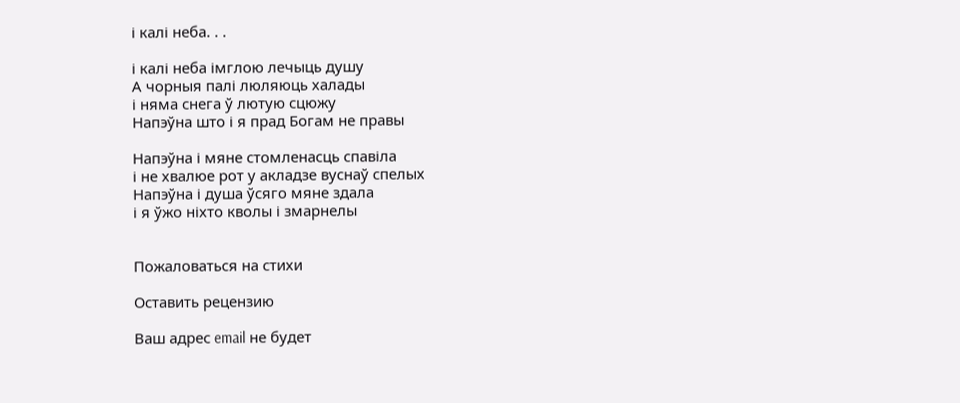і калі неба. . .

і калі неба імглою лечыць душу
А чорныя палі люляюць халады
і няма снега ў лютую сцюжу
Напэўна што і я прад Богам не правы

Напэўна і мяне стомленасць спавіла
і не хвалюе рот у акладзе вуснаў спелых
Напэўна і душа ўсяго мяне здала
і я ўжо ніхто кволы і змарнелы


Пожаловаться на стихи

Оставить рецензию

Ваш адрес email не будет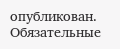опубликован. Обязательные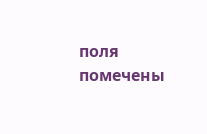поля помечены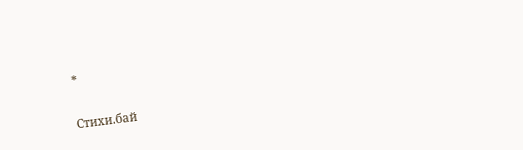*

Стихи.бай